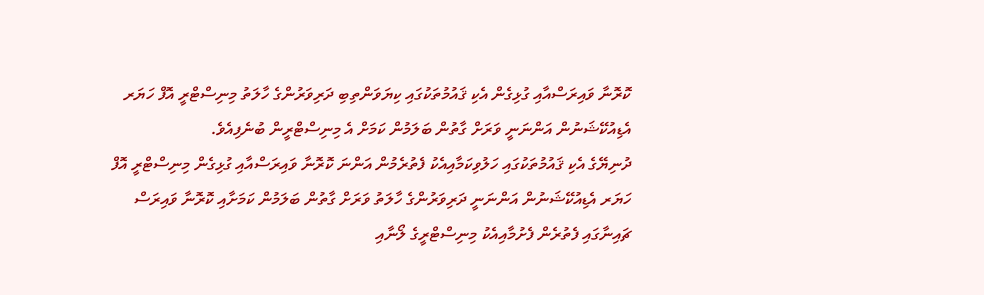ކޮރޮނާ ވައިރަސްއާއި ގުޅިގެން އެކި ޤައުމުތަކުގައި ކިޔަވަންތިބި ދަރިވަރުންގެ ހާލަތު މިނިސްޓްރީ އޮފް ހަޔަރ އެޑިއުކޭޝަނުން އަންނަނީ ވަރަށް ގާތުން ބަލަމުން ކަމަށް އެ މިނިސްޓްރީން ބުނެފިއެވެ.
ދުނިޔޭގެ އެކި ޤައުމުތަކުގައި ހަލުވިކަމާއިއެކު ފެތުރެމުން އަންނަ ކޮރޮނާ ވައިރަސްއާއި ގުޅިގެން މިނިސްޓްރީ އޮފް ހަޔަރ އެޑިއުކޭޝަނުން އަންނަނީ ދަރިވަރުންގެ ހާލަތު ވަރަށް ގާތުން ބަލަމުން ކަމަށާއި ކޮރޮނާ ވައިރަސް ޗައިނާގައި ފެތުރެން ފެށުމާއިއެކު މިނިސްޓްރީގެ ލޯނާއި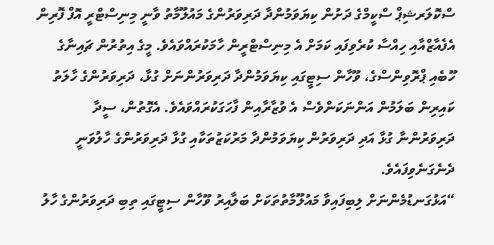ސްކޮލަރޝިޕް ސްކީމްގެ ދަށުން ކިޔަވަމުންދާ ދަރިވަރުންގެ މައުލޫމާތު ވާނީ މިނިސްޓްރީ އޮފް ފޮރިން އެފެއާޒްއާއި ހިއްސާ ކުރެވިފައި ކަމަށް އެ މިނިސްޓްރީން ހާމަކުރައްވައެވެ. މީގެ އިތުރުން ޗައިނާގެ ހޫބެއި ޕްރޮވިންސްގެ، ވޫހާން ސިޓީގައި ކިޔަވަމުންދާ ދަރިވަރުންނަށް ގުޅާ، ދަރިވަރުންގެ ހާލަތު ކައިރިން ބަލަމުން އަންނަކަންވެސް އެ ވުޒާރާއިން ފާހަގަކުރައްވައެވެ. އެގޮތުން، ސީދާ ދަރިވަރުންނާ ގުޅާ އަދި ދަރިވަރުން ކިޔަވަމުންދާ މަރުކަޒުތަކާއި ގުޅާ ދަރިވަރުންގެ ހާލުވަނީ ދެނެގަނެވިފައެވެ.
“އަޅުގަނޑުމެންނަށް ލިބިފައިވާ މައުލޫމާތުތަކަށް ބަލާއިރު ވޫހާން ސިޓީގައި ތިބި ދަރިވަރުންގެ ހާލު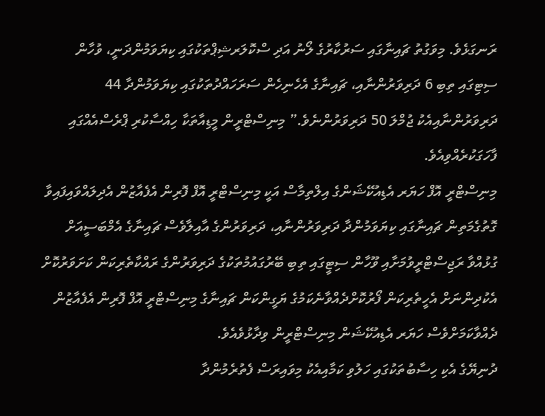ރަނގަޅެވެ. މިވަގުތު ޗައިނާގައި ސަރުކާރުގެ ލޯނު އަދި ސްކޮލަރޝިޕްތަކުގައި ކިޔަވަމުންދަނީ، ވުހާން ސިޓިގައި ތިބި 6 ދަރިވަރުންނާއި، ޗައިނާގެ އެހެނިހެން ސަރަހައްދުތަކުގައި ކިޔަވަމުންދާ 44 ދަރިވަރުންނާއިއެކު ޖުމްލަ 50 ދަރިވަރުންނެވެ.” މިނިސްޓްރީން މީޑިއާތަކާ ހިއްސާކުރި ޕްރެސްއެއްގައި ފާހަގަކުރެއްވިއެވެ.
މިނިސްޓްރީ އޮފް ހަޔަރ އެޑިއުކޭޝަންގެ އިލްތިމާސް އަކީ މިނިސްޓްރީ އޮފް ފޮރިން އެފެއާޒުން އެދިލައްވައިފައިވާ ގޮތުގެމަތިން ޗައިނާގައި ކިޔަވަމުންދާ ދަރިވަރުންނާއި، ދަރިވަރުންގެ އާއިލާވެސް ޗައިނާގެ އެމްބަސީއަށް ގުޅުއްވާ ރަޖިސްޓްރީވުމަށާއި ވޫހާން ސިޓީގައި ތިބި ބޭރުގައުމުތަކުގެ ދަރިވަރުންގެ ރައްކާތެރިކަން ކަށަވަރުކޮށް އެކުދިންނަށް އެހީތެރިކަން ފޯރުކޮށްދެއްވާނެކަމުގެ ޔަގީންކަން ޗައިނާގެ މިނިސްޓްރީ އޮފް ފޮރިން އެފެއާޒުން ދެއްވާކަމަށްވެސް ހަޔަރ އެޑިއުކޭޝަން މިނިސްޓްރީން ވިދާޅުވެއެވެ.
ދުނިޔޭގެ އެކި ހިސާބުތަކުގައި ހަލުވި ކަމާއިއެކު މިވައިރަސް ފެތުރެމުންދާ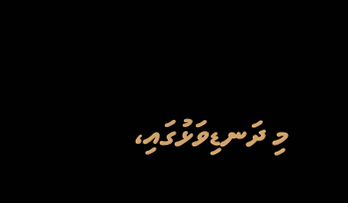މި ދަނޑިވަޅުގައި،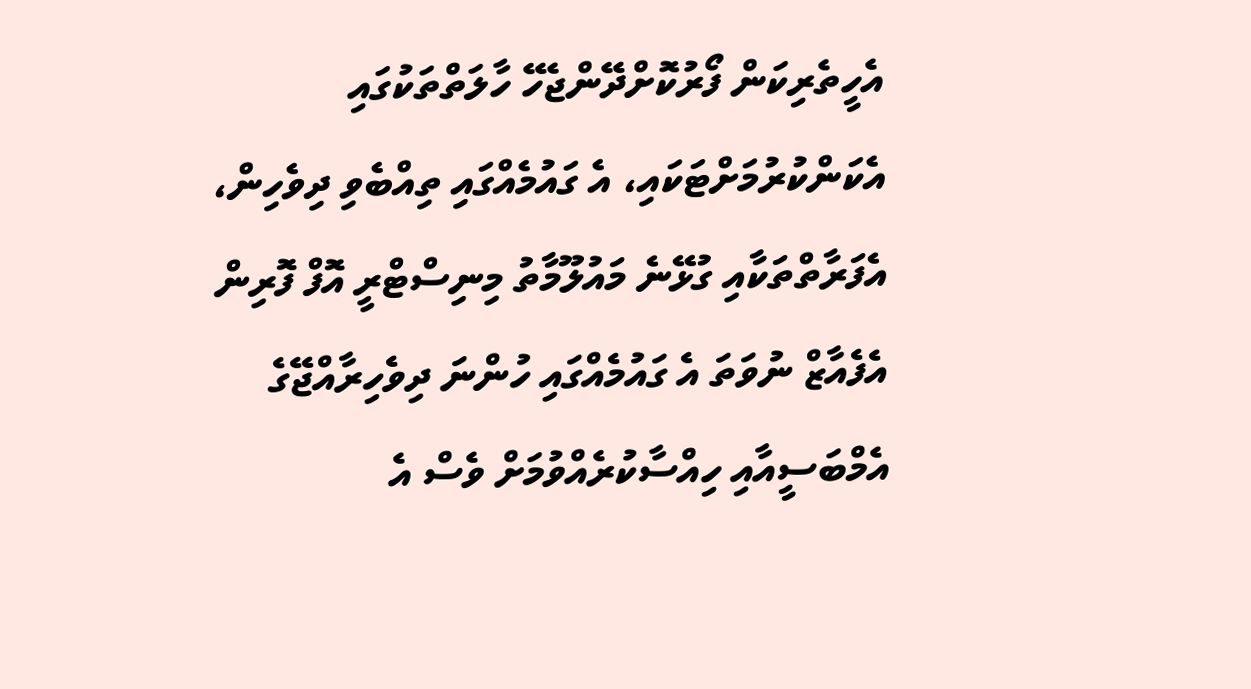އެހީތެރިކަން ފޯރުކޮށްދޭންޖެހޭ ހާލަތްތަކުގައި އެކަންކުރުމަށްޓަކައި، އެ ގައުމެއްގައި ތިއްބެވި ދިވެހިން، އެފަރާތްތަކާއި ގުޅޭނެ މައުލޫމާތު މިނިސްޓްރީ އޮފް ފޮރިން އެފެއާޒް ނުވަތަ އެ ގައުމެއްގައި ހުންނަ ދިވެހިރާއްޖޭގެ އެމްބަސީއާއި ހިއްސާކުރެއްވުމަށް ވެސް އެ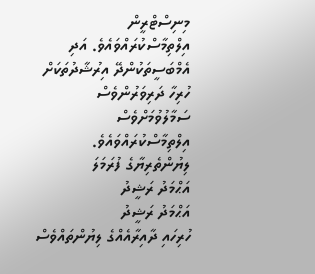މިނިސްޓްރީން އިލްތިމާސްކުރައްވައެވެ. އަދި އެމްބަސީތަކުންދޭ އިރުޝާދުތަކަށް ހުރިހާ ދަރިވަރުންވެސް ސަމާލުވުމަށްވެސް އިލްތިމާސްކުރައްވައެވެ.
ލިޔުންތެރިޔާގެ ފުރަމަލަ
އަޙްމަދު ރަޝީދު
އަޙްމަދު ރަޝީދު
ހުރިހައި ދާއިރާއެއްގެ ލިޔުންތައްވެސް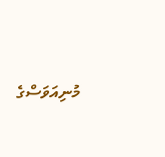މުނިއަވަސްގެ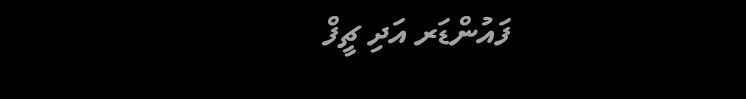ފައުންޑަރ އަދި ޗީފް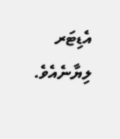އެޑިޓަރ ލިޔާނެއެވެ.